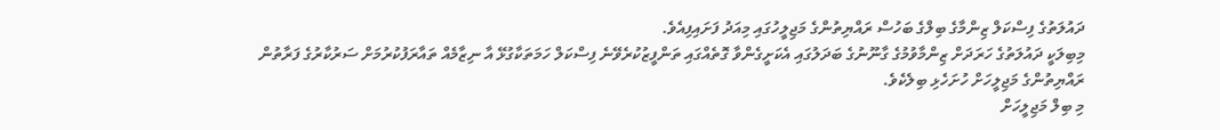ދައުލަތުގެ ފިސްކަލް ޒިންމާގެ ބިލްގެ ބަހުސް ރައްޔިތުންގެ މަޖިލީހުގައި މިއަދު ފަށައިފިއެވެ.
މިބިލަކީ ދައުލަތުގެ ހަރަދަށް ޒިންމާވުމުގެ ގާނޫނުގެ ބަދަލުގައި އެކަށީގެންވާ ގޮތެއްގައި ތަންފީޒުކުރެވޭނެ ފިސްކަލް ހަމަތަކާގުޅޭ އާ ނިޒާމެއް ތައާރަފުކުރުމަށް ސަރުކާރުގެ ފަރާތުން ރައްޔިތުންގެ މަޖިލީހަށް ހުށަހެޅި ބިލެކެވެ.
މި ބިލް މަޖިލީހަށް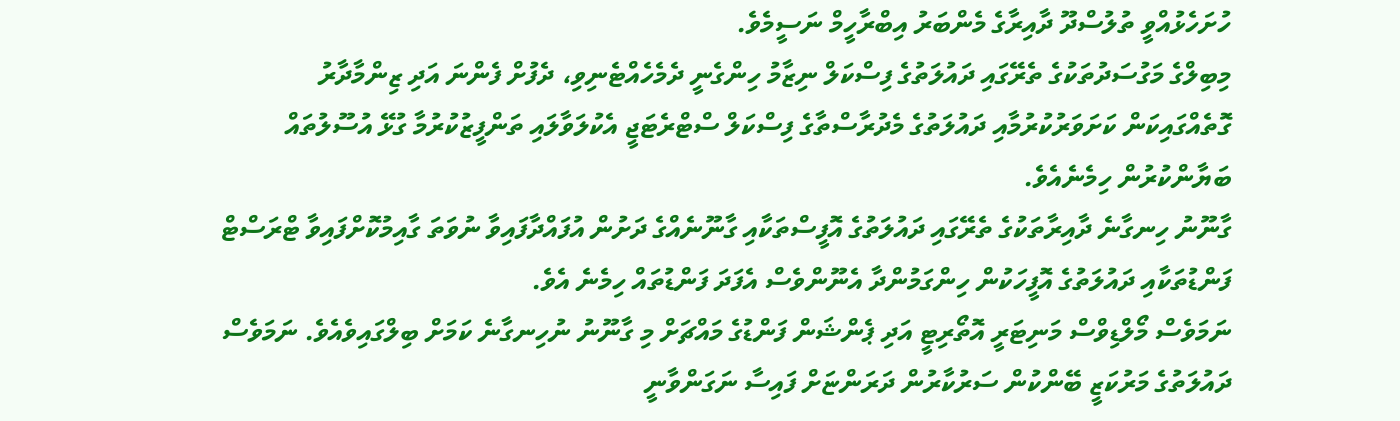ހުށަހެޅުއްވީ ތުލުސްދޫ ދާއިރާގެ މެންބަރު އިބްރާހީމް ނަސީމެވެ.
މިބިލްގެ މަގުސަދުތަކުގެ ތެރޭގައި ދައުލަތުގެ ފިސްކަލް ނިޒާމު ހިންގެނީ ދެމެހެއްޓެނިވި، ދެފުށް ފެންނަ އަދި ޒިންމާދާރު ގޮތެއްގައިކަން ކަށަވަރުކުރުމާއި ދައުލަތުގެ މެދުރާސްތާގެ ފިސްކަލް ސްޓްރެޓަޖީ އެކުލަވާލައި ތަންފީޒުކުރުމާ ގުޅޭ އުސޫލުތައް ބަޔާންކުރުން ހިމެނެއެވެ.
ގާނޫނު ހިނގާނެ ދާއިރާތަކުގެ ތެރޭގައި ދައުލަތުގެ އޮފީސްތަކާއި ގާނޫނެއްގެ ދަށުން އުފައްދާފައިވާ ނުވަތަ ގާއިމުކޮށްފައިވާ ޓްރަސްޓް ފަންޑުތަކާއި ދައުލަތުގެ އޮފީހަކުން ހިންގަމުންދާ އެނޫންވެސް އެފަދަ ފަންޑުތައް ހިމެނެ އެވެ.
ނަމަވެސް މޯލްޑިވްސް މަނިޓަރީ އޮތޯރިޓީ އަދި ޕެންޝަން ފަންޑުގެ މައްޗަށް މި ގާނޫނު ނުހިނގާނެ ކަމަށް ބިލްގައިވެއެވެ. ނަމަވެސް ދައުލަތުގެ މަރުކަޒީ ބޭންކުން ސަރުކާރުން ދަރަންޏަށް ފައިސާ ނަގަންވާނީ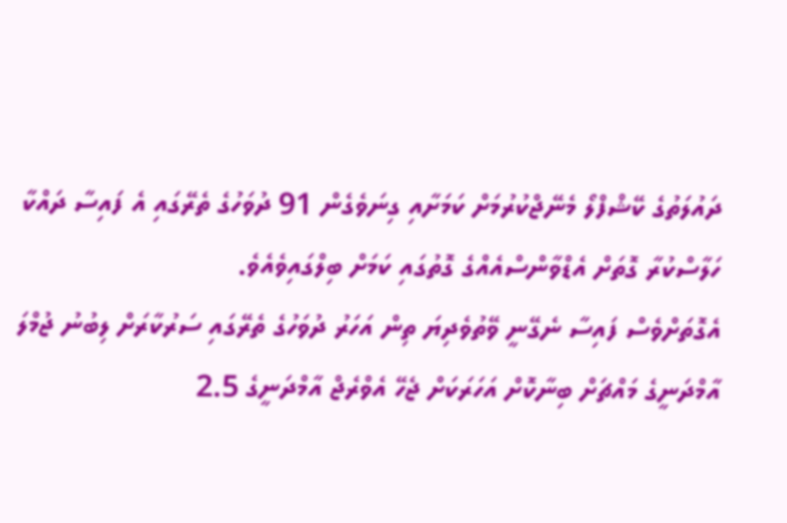ދައުލަތުގެ ކޭޝްފްލޯ މެނޭޖްކުރުމަށް ކަމަށާއި ގިނަވެގެން 91 ދުވަހުގެ ތެރޭގައި އެ ފައިސާ ދައްކާ ހަލާސްކުރާ ގޮތަށް އެޑްވާންސްއެއްގެ ގޮތުގައި ކަމަށް ބިލްގައިވެއެވެ.
އެގޮތަށްވެސް ފައިސާ ނެގޭނީ ވޭތުވެދިޔަ ތިން އަހަރު ދުވަހުގެ ތެރޭގައި ސަރުކާރަށް ލިބުނު ޖުމްލަ އާމްދަނީގެ މައްޗަށް ބިނާކޮށް އަހަރަކަށް ޖެހޭ އެވްރެޖް އާމްދަނީގެ 2.5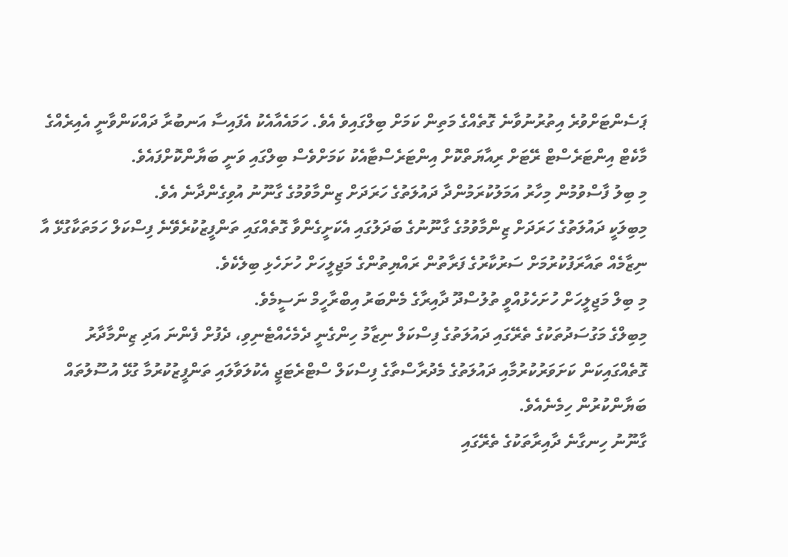ޕަސެންޓަށްވުރެ އިތުރުނުވާނެ ގޮތެއްގެ މަތިން ކަމަށް ބިލްގައިވެ އެވެ. ހަމައެއާއެކު އެފައިސާ އަނބުރާ ދައްކަންވާނީ އެއިރެއްގެ މާކެޓް އިންޓަރެސްޓް ރޭޓަށް ރިއާޔަތްކޮށް އިންޓަރެސްޓާއެކު ކަމަށްވެސް ބިލްގައި ވަނީ ބަޔާންކޮށްފައެވެ.
މި ބިލު ފާސްވުމުން މިހާރު އަމަލުކުރަމުންދާ ދައުލަތުގެ ހަރަދަށް ޒިންމާވުމުގެ ގާނޫނު އުވިގެންދާނެ އެވެ.
މިބިލަކީ ދައުލަތުގެ ހަރަދަށް ޒިންމާވުމުގެ ގާނޫނުގެ ބަދަލުގައި އެކަށީގެންވާ ގޮތެއްގައި ތަންފީޒުކުރެވޭނެ ފިސްކަލް ހަމަތަކާގުޅޭ އާ ނިޒާމެއް ތައާރަފުކުރުމަށް ސަރުކާރުގެ ފަރާތުން ރައްޔިތުންގެ މަޖިލީހަށް ހުށަހެޅި ބިލެކެވެ.
މި ބިލް މަޖިލީހަށް ހުށަހެޅުއްވީ ތުލުސްދޫ ދާއިރާގެ މެންބަރު އިބްރާހީމް ނަސީމެވެ.
މިބިލްގެ މަގުސަދުތަކުގެ ތެރޭގައި ދައުލަތުގެ ފިސްކަލް ނިޒާމު ހިންގެނީ ދެމެހެއްޓެނިވި، ދެފުށް ފެންނަ އަދި ޒިންމާދާރު ގޮތެއްގައިކަން ކަށަވަރުކުރުމާއި ދައުލަތުގެ މެދުރާސްތާގެ ފިސްކަލް ސްޓްރެޓަޖީ އެކުލަވާލައި ތަންފީޒުކުރުމާ ގުޅޭ އުސޫލުތައް ބަޔާންކުރުން ހިމެނެއެވެ.
ގާނޫނު ހިނގާނެ ދާއިރާތަކުގެ ތެރޭގައި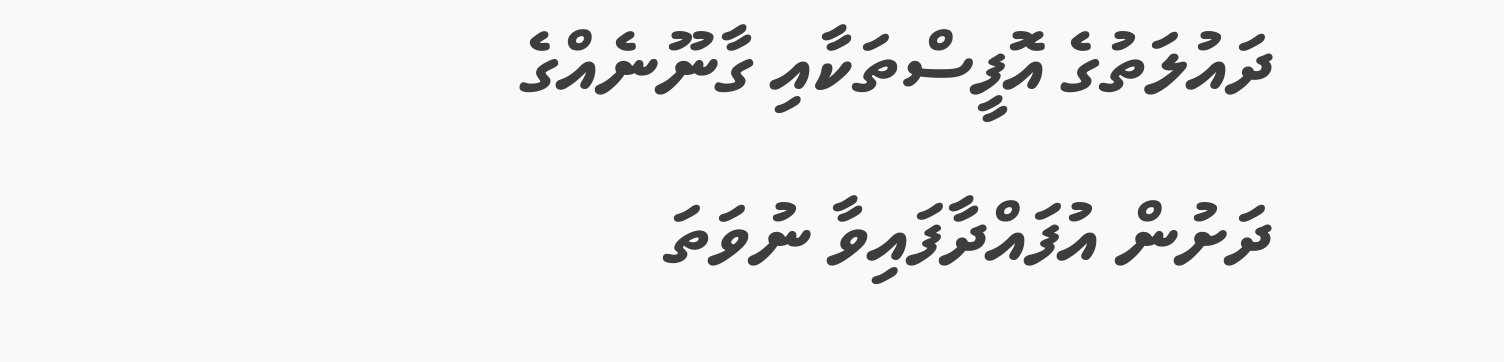ދައުލަތުގެ އޮފީސްތަކާއި ގާނޫނެއްގެ ދަށުން އުފައްދާފައިވާ ނުވަތަ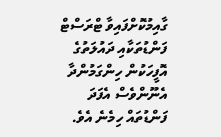ގާއިމުކޮށްފައިވާ ޓްރަސްޓް ފަންޑުތަކާއި ދައުލަތުގެ އޮފީހަކުން ހިންގަމުންދާ އެނޫންވެސް އެފަދަ ފަންޑުތައް ހިމެނެ އެވެ.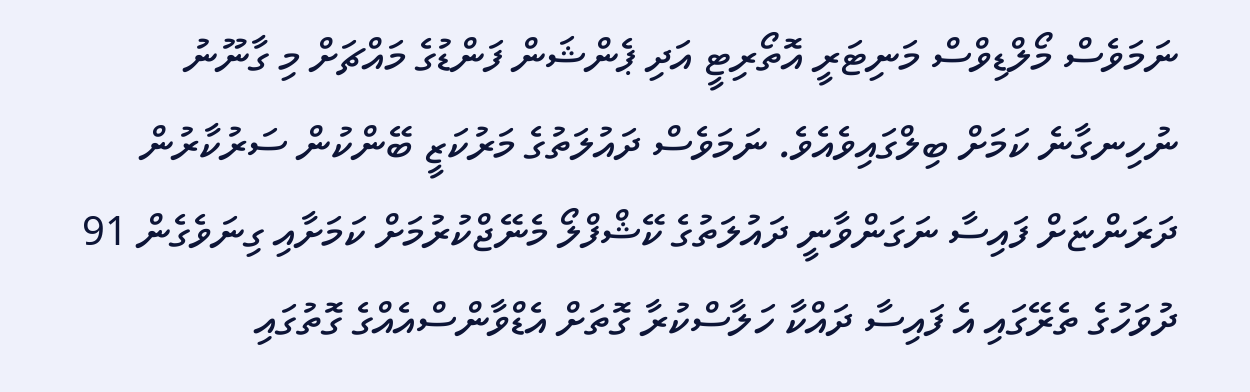ނަމަވެސް މޯލްޑިވްސް މަނިޓަރީ އޮތޯރިޓީ އަދި ޕެންޝަން ފަންޑުގެ މައްޗަށް މި ގާނޫނު ނުހިނގާނެ ކަމަށް ބިލްގައިވެއެވެ. ނަމަވެސް ދައުލަތުގެ މަރުކަޒީ ބޭންކުން ސަރުކާރުން ދަރަންޏަށް ފައިސާ ނަގަންވާނީ ދައުލަތުގެ ކޭޝްފްލޯ މެނޭޖްކުރުމަށް ކަމަށާއި ގިނަވެގެން 91 ދުވަހުގެ ތެރޭގައި އެ ފައިސާ ދައްކާ ހަލާސްކުރާ ގޮތަށް އެޑްވާންސްއެއްގެ ގޮތުގައި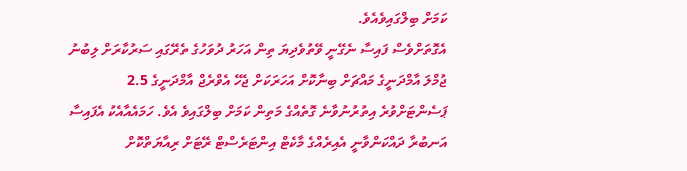ކަމަށް ބިލްގައިވެއެވެ.
އެގޮތަށްވެސް ފައިސާ ނެގޭނީ ވޭތުވެދިޔަ ތިން އަހަރު ދުވަހުގެ ތެރޭގައި ސަރުކާރަށް ލިބުނު ޖުމްލަ އާމްދަނީގެ މައްޗަށް ބިނާކޮށް އަހަރަކަށް ޖެހޭ އެވްރެޖް އާމްދަނީގެ 2.5 ޕަސެންޓަށްވުރެ އިތުރުނުވާނެ ގޮތެއްގެ މަތިން ކަމަށް ބިލްގައިވެ އެވެ. ހަމައެއާއެކު އެފައިސާ އަނބުރާ ދައްކަންވާނީ އެއިރެއްގެ މާކެޓް އިންޓަރެސްޓް ރޭޓަށް ރިއާޔަތްކޮށް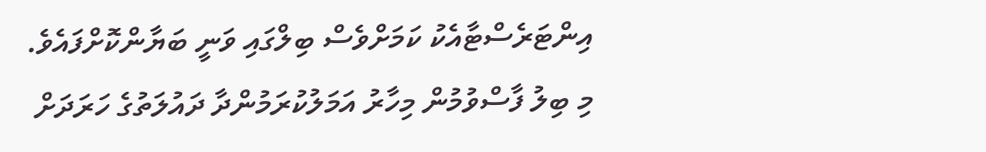އިންޓަރެސްޓާއެކު ކަމަށްވެސް ބިލްގައި ވަނީ ބަޔާންކޮށްފައެވެ.
މި ބިލު ފާސްވުމުން މިހާރު އަމަލުކުރަމުންދާ ދައުލަތުގެ ހަރަދަށް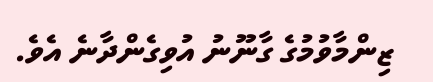ޒިންމާވުމުގެ ގާނޫނު އުވިގެންދާނެ އެވެ.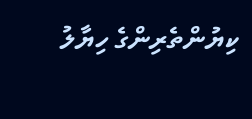ކިޔުންތެރިންގެ ހިޔާލު